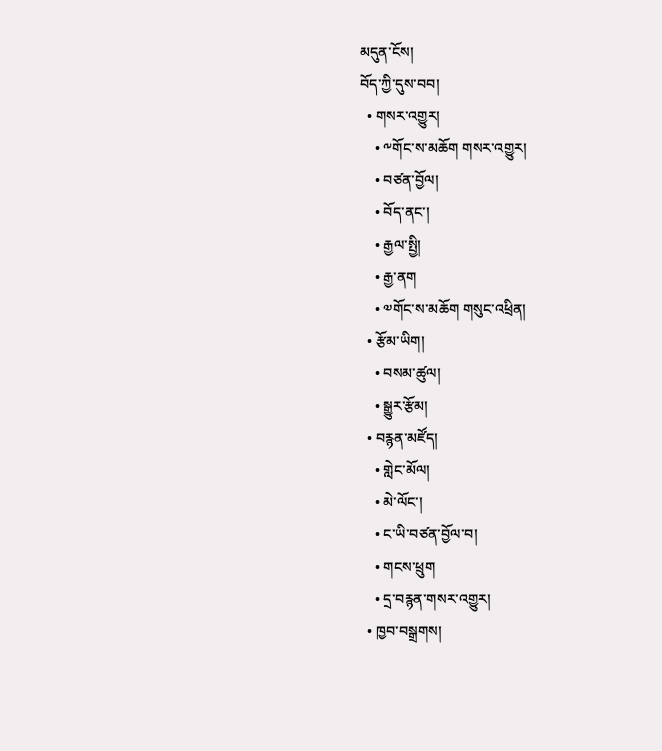མདུན་ངོས།
བོད་ཀྱི་དུས་བབ།
  • གསར་འགྱུར།
    • ༸གོང་ས་མཆོག གསར་འགྱུར།
    • བཙན་བྱོལ།
    • བོད་ནང་།
    • རྒྱལ་སྤྱི།
    • རྒྱ་ནག
    • ༧གོང་ས་མཆོག གསུང་འཕྲིན།
  • རྩོམ་ཡིག།
    • བསམ་ཚུལ།
    • སྒྱུར་རྩོམ།
  • བརྙན་མཛོད།
    • གླེང་མོལ།
    • མེ་ལོང་།
    • ང་ཡི་བཙན་བྱོལ་བ།
    • གངས་ཕྲུག
    • དྲ་བརྙན་གསར་འགྱུར།
  • ཁྱབ་བསྒྲགས།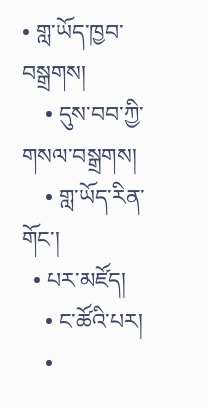• གླ་ཡོད་ཁྱབ་བསྒྲགས།
    • དུས་བབ་ཀྱི་གསལ་བསྒྲགས།
    • གླ་ཡོད་རིན་གོང་།
  • པར་མཛོད།
    • ང་ཚོའི་པར།
    •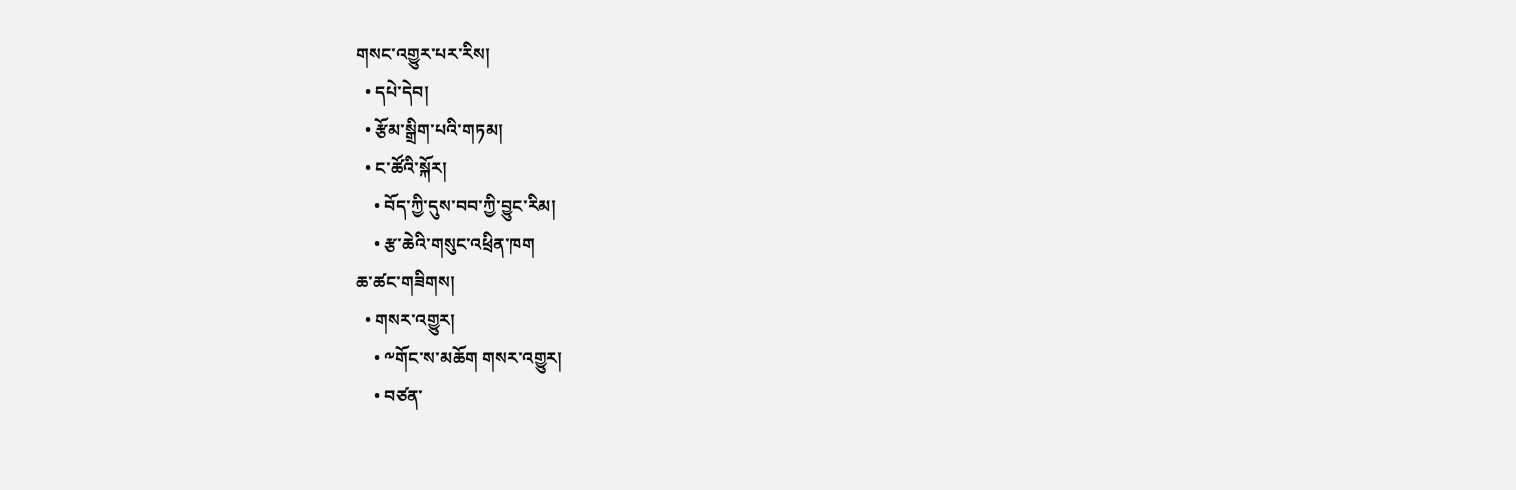གསང་འགྱུར་པར་རིས།
  • དཔེ་དེབ།
  • རྩོམ་སྒྲིག་པའི་གཏམ།
  • ང་ཚོའི་སྐོར།
    • བོད་ཀྱི་དུས་བབ་ཀྱི་བྱུང་རིམ།
    • རྩ་ཆེའི་གསུང་འཕྲིན་ཁག
ཆ་ཚང་གཟིགས།
  • གསར་འགྱུར།
    • ༸གོང་ས་མཆོག གསར་འགྱུར།
    • བཙན་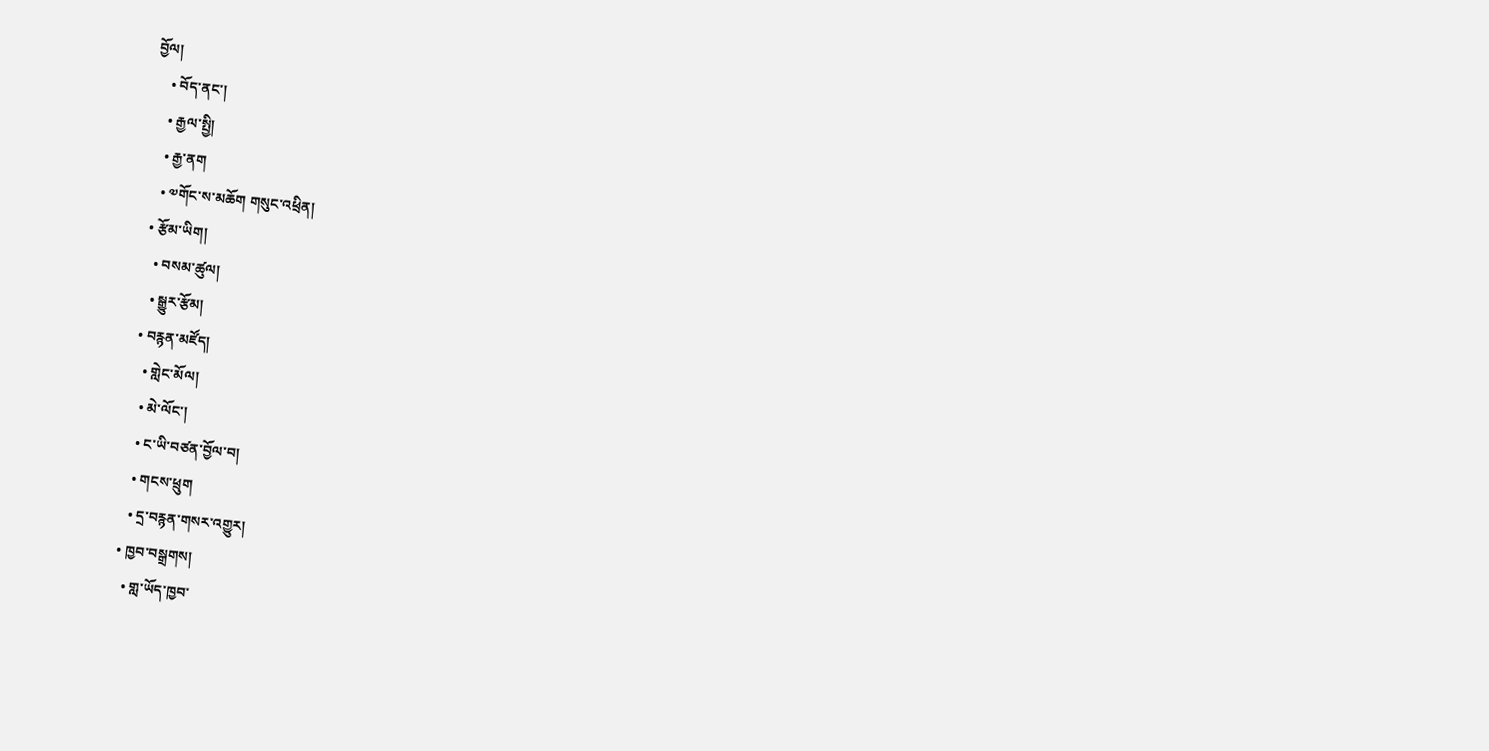བྱོལ།
    • བོད་ནང་།
    • རྒྱལ་སྤྱི།
    • རྒྱ་ནག
    • ༧གོང་ས་མཆོག གསུང་འཕྲིན།
  • རྩོམ་ཡིག།
    • བསམ་ཚུལ།
    • སྒྱུར་རྩོམ།
  • བརྙན་མཛོད།
    • གླེང་མོལ།
    • མེ་ལོང་།
    • ང་ཡི་བཙན་བྱོལ་བ།
    • གངས་ཕྲུག
    • དྲ་བརྙན་གསར་འགྱུར།
  • ཁྱབ་བསྒྲགས།
    • གླ་ཡོད་ཁྱབ་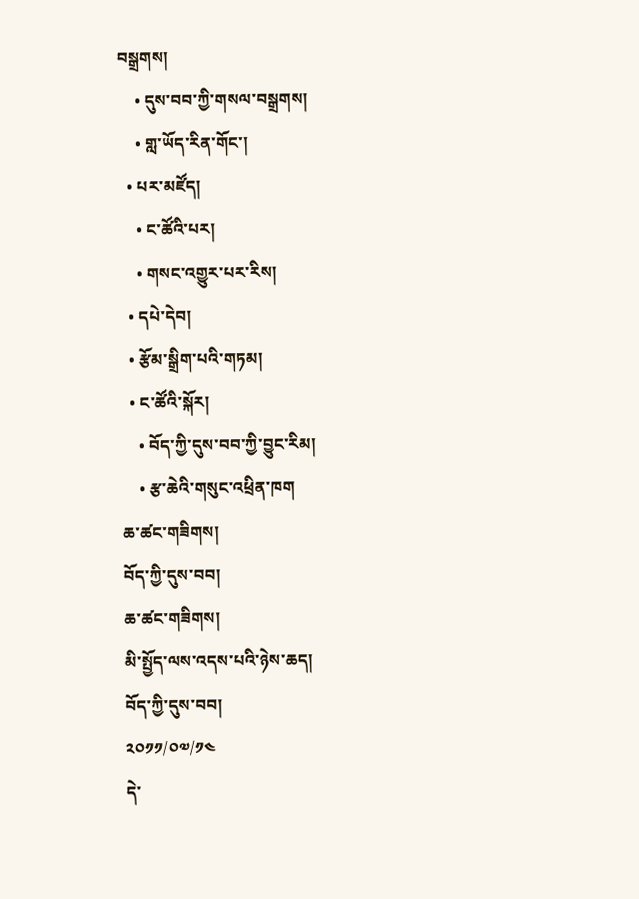བསྒྲགས།
    • དུས་བབ་ཀྱི་གསལ་བསྒྲགས།
    • གླ་ཡོད་རིན་གོང་།
  • པར་མཛོད།
    • ང་ཚོའི་པར།
    • གསང་འགྱུར་པར་རིས།
  • དཔེ་དེབ།
  • རྩོམ་སྒྲིག་པའི་གཏམ།
  • ང་ཚོའི་སྐོར།
    • བོད་ཀྱི་དུས་བབ་ཀྱི་བྱུང་རིམ།
    • རྩ་ཆེའི་གསུང་འཕྲིན་ཁག
ཆ་ཚང་གཟིགས།
བོད་ཀྱི་དུས་བབ།
ཆ་ཚང་གཟིགས།
མི་སྤྱོད་ལས་འདས་པའི་ཉེས་ཆད།
བོད་ཀྱི་དུས་བབ།
༢༠༡༡/༠༧/༡༤
དེ་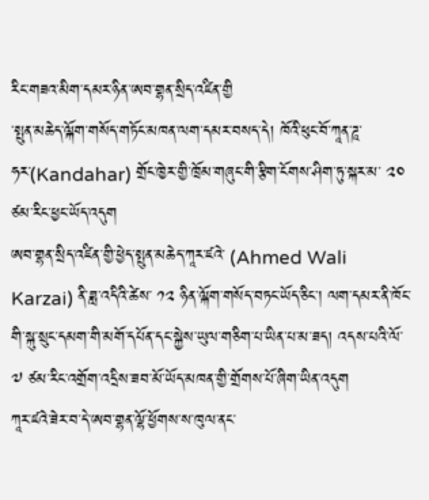རིང་གཟའ་མིག་དམར་ཉིན་ཨབ་གྷན་སྲིད་འཛིན་གྱི
་སྤུན་མཆེད་ལྐོག་གསོད་གཏོང་མཁན་ལག་དམར་བསད་དེ། ཁོའི་ཕུང་བོ་ཀཱན་ཌཱ་ཧར་(Kandahar) གྲོང་ཁྱེར་གྱི་ཁྲོམ་གཞུང་གི་རྩིག་ངོགས་ཤིག་ཏུ་སྐར་མ་ ༢༠ ཙམ་རིང་ཕྱང་ཡོད་འདུག
ཨབ་གྷན་སྲིད་འཛིན་གྱི་ཕྱེད་སྤུན་མཆེད་ཀཱར་ཛའེ་ (Ahmed Wali Karzai) ནི་ཟླ་འདིའི་ཚེས་ ༡༢ ཉིན་ལྐོག་གསོད་བཏང་ཡོད་ཅིང་། ལག་དམར་ནི་ཁོང་གི་སྐུ་སྲུང་དམག་གི་མགོ་དཔོན་དང་སྐྱེས་ཡུལ་གཅིག་པ་ཡིན་པ་མ་ཟད། འདས་པའི་ལོ་ ༧ ཙམ་རིང་འགྲོག་འདྲིས་ཟབ་མོ་ཡོད་མཁན་གྱི་གྲོགས་པོ་ཞིག་ཡིན་འདུག
ཀཱར་ཛའེ་ཟེར་བ་དེ་ཨབ་གྷན་ལྷོ་ཕྱོགས་ས་ཁུལ་ནང་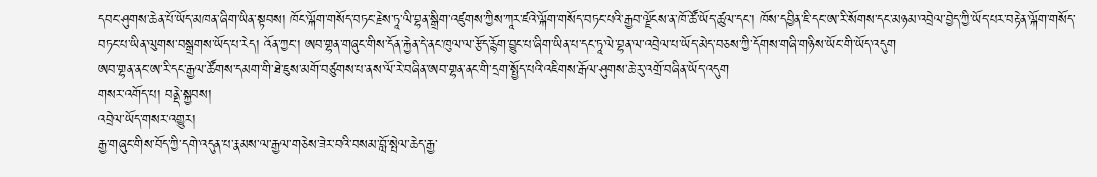དབང་ཤུགས་ཆེན་པོ་ཡོད་མཁན་ཞིག་ཡིན་སྟབས། ཁོང་ལྐོག་གསོད་བཏང་རྗེས་ཏཱ་ལི་བྷན་སྒྲིག་འཛུགས་ཀྱིས་ཀཱར་ཛའེ་ལྐོག་གསོད་བཏང་པའི་རྒྱབ་ལྗོངས་ན་ཁོ་ཚོ་ཡོད་ཚུལ་དང་། ཁོས་དབྱིན་ཇི་དང་ཨ་རི་སོགས་དང་མཉམ་འབྲེལ་བྱེད་ཀྱི་ཡོད་པར་བརྟེན་ལྐོག་གསོད་བཏང་པ་ཡིན་ལུགས་བསྒྲགས་ཡོད་པ་རེད། འོན་ཀྱང་། ཨབ་གྷན་གཞུང་གིས་དོན་རྐྱེན་དེ་ནང་ཁུལ་ལ་རྩོད་རྙོག་བྱུང་པ་ཞིག་ཡིན་པ་དང་ཏཱ་ལེ་བྷན་ལ་འབྲེལ་པ་ཡོད་མེད་བཅས་ཀྱི་དོགས་གཞི་གཉིས་ཡོང་གི་ཡོད་འདུག
ཨབ་གྷན་ནང་ཨ་རི་དང་རྒྱལ་ཚོགས་དམག་གི་ཐེ་ཇུས་མགོ་བཙུགས་པ་ནས་ལོ་རེ་བཞིན་ཨབ་གྷན་ནང་གི་དྲག་སྤྱོད་པའི་འཇིགས་རྒོལ་ཤུགས་ཆེ་རུ་འགྲོ་བཞིན་ཡོད་འདུག
གསར་འགོད་པ། བནྡེ་སྐྱབས།
འབྲེལ་ཡོད་གསར་འགྱུར།
རྒྱ་གཞུང་གིས་བོད་ཀྱི་དགེ་འདུན་པ་རྣམས་ལ་རྒྱལ་གཅེས་ཟེར་བའི་བསམ་བློ་སྤེལ་ཆེད་རྒྱ་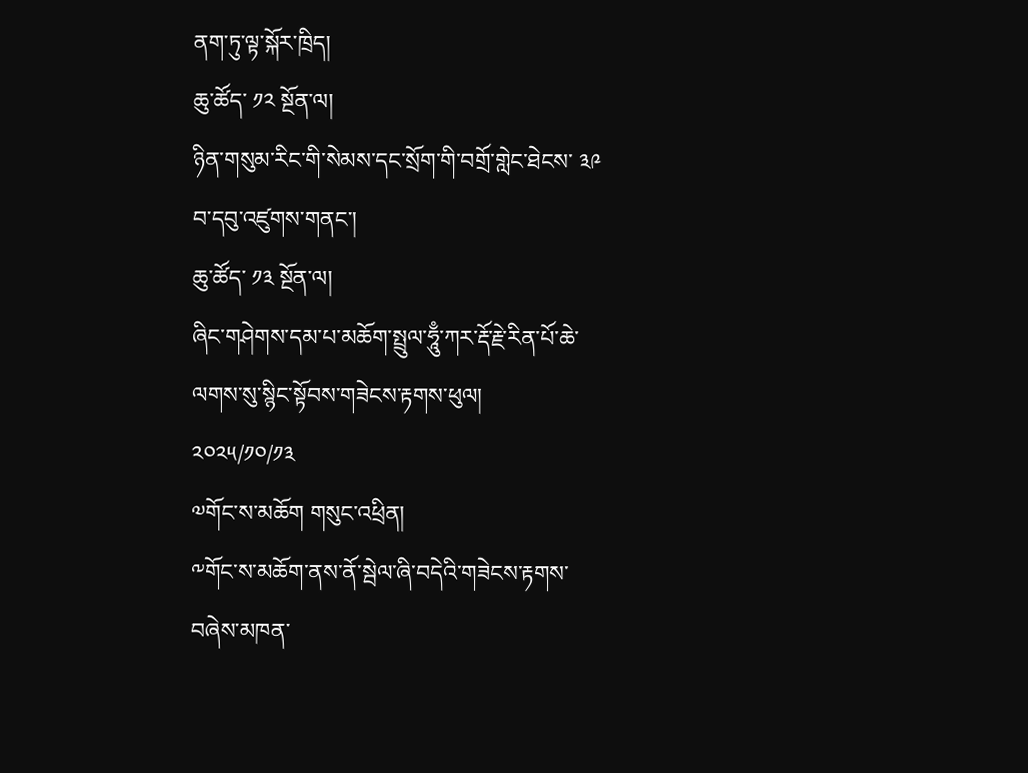ནག་ཏུ་ལྟ་སྐོར་ཁྲིད།
ཆུ་ཚོད་ ༡༢ སྔོན་ལ།
ཉིན་གསུམ་རིང་གི་སེམས་དང་སྲོག་གི་བགྲོ་གླེང་ཐེངས་ ༣༩ བ་དབུ་འཛུགས་གནང་།
ཆུ་ཚོད་ ༡༣ སྔོན་ལ།
ཞིང་གཤེགས་དམ་པ་མཆོག་སྤྲུལ་ཧཱུྃ་ཀར་རྡོ་རྗེ་རིན་པོ་ཆེ་ལགས་སུ་སྙིང་སྟོབས་གཟེངས་རྟགས་ཕུལ།
༢༠༢༥/༡༠/༡༣
༧གོང་ས་མཆོག གསུང་འཕྲིན།
༸གོང་ས་མཆོག་ནས་ནོ་སྦེལ་ཞི་བདེའི་གཟེངས་རྟགས་བཞེས་མཁན་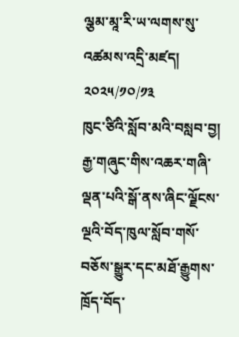ལྕམ་མཱ་རི་ཡ་ལགས་སུ་འཚམས་འདྲི་མཛད།
༢༠༢༥/༡༠/༡༣
ཁུང་ཙིའི་སློབ་མའི་བསླབ་བྱ།
རྒྱ་གཞུང་གིས་འཆར་གཞི་ལྡན་པའི་སྒོ་ནས་ཞིང་ལྗོངས་ལྔའི་བོད་ཁུལ་སློབ་གསོ་བཅོས་སྒྱུར་དང་མཐོ་རྒྱུགས་ཁྲོད་བོད་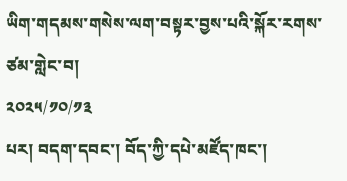ཡིག་གདམས་གསེས་ལག་བསྟར་བྱས་པའི་སྐོར་རགས་ཙམ་གླེང་བ།
༢༠༢༥/༡༠/༡༣
པར། བདག་དབང་། བོད་ཀྱི་དཔེ་མཛོད་ཁང་།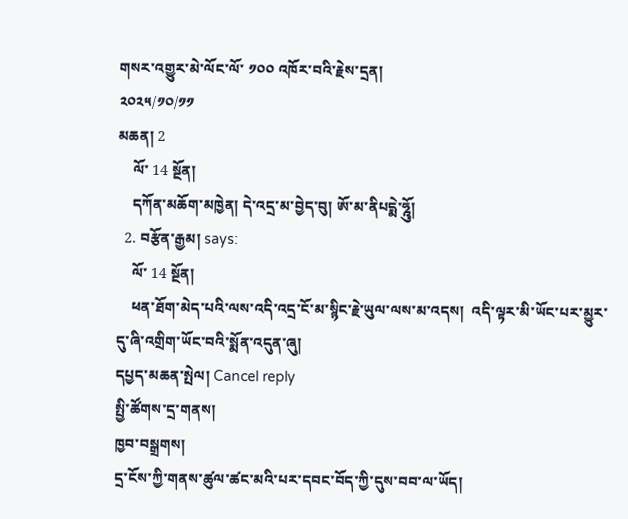གསར་འགྱུར་མེ་ལོང་ལོ་ ༡༠༠ འཁོར་བའི་རྗེས་དྲན།
༢༠༢༥/༡༠/༡༡
མཆན། 2
    ལོ་ 14 སྔོན།
    དཀོན་མཆོག་མཁྱེན། དེ་འདྲ་མ་བྱེད་བུ། ཨོ་མ་ནིཔདྨེ་ཧྰོུ།
  2. བརྩོན་རྒྱམ། says:
    ལོ་ 14 སྔོན།
    ཕན་ཐོག་མེད་པའི་ལས་འདི་འདྲ་ངོ་མ་སྙིང་རྗེ་ཡུལ་ལས་མ་འདས།  འདི་ལྟར་མི་ཡོང་པར་མྱུར་དུ་ཞི་འགྲིག་ཡོང་བའི་སྨོན་འདུན་ཞུ།
དཔྱད་མཆན་སྤེལ། Cancel reply
སྤྱི་ཚོགས་དྲ་གནས།
ཁྱབ་བསྒྲགས།
དྲ་ངོས་ཀྱི་གནས་ཚུལ་ཚང་མའི་པར་དབང་བོད་ཀྱི་དུས་བབ་ལ་ཡོད།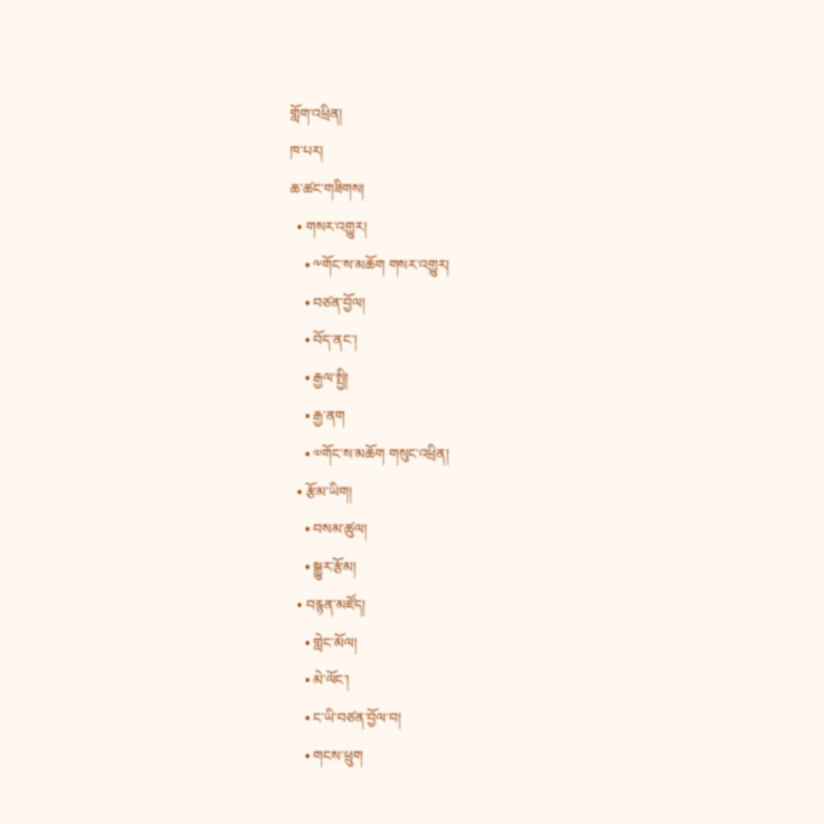གློག་འཕྲིན།
ཁ་པར།
ཆ་ཚང་གཟིགས།
  • གསར་འགྱུར།
    • ༸གོང་ས་མཆོག གསར་འགྱུར།
    • བཙན་བྱོལ།
    • བོད་ནང་།
    • རྒྱལ་སྤྱི།
    • རྒྱ་ནག
    • ༧གོང་ས་མཆོག གསུང་འཕྲིན།
  • རྩོམ་ཡིག།
    • བསམ་ཚུལ།
    • སྒྱུར་རྩོམ།
  • བརྙན་མཛོད།
    • གླེང་མོལ།
    • མེ་ལོང་།
    • ང་ཡི་བཙན་བྱོལ་བ།
    • གངས་ཕྲུག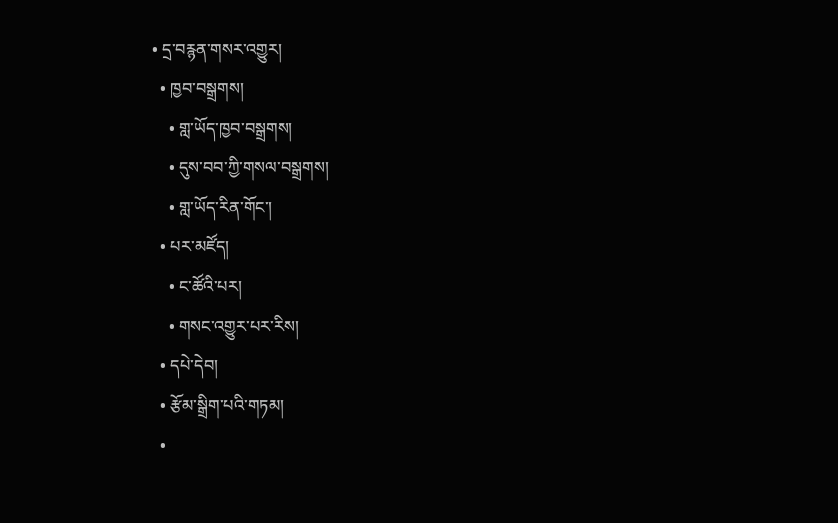• དྲ་བརྙན་གསར་འགྱུར།
  • ཁྱབ་བསྒྲགས།
    • གླ་ཡོད་ཁྱབ་བསྒྲགས།
    • དུས་བབ་ཀྱི་གསལ་བསྒྲགས།
    • གླ་ཡོད་རིན་གོང་།
  • པར་མཛོད།
    • ང་ཚོའི་པར།
    • གསང་འགྱུར་པར་རིས།
  • དཔེ་དེབ།
  • རྩོམ་སྒྲིག་པའི་གཏམ།
  •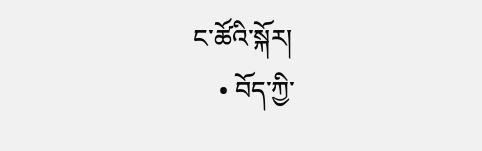ང་ཚོའི་སྐོར།
    • བོད་ཀྱི་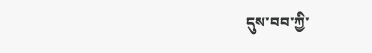དུས་བབ་ཀྱི་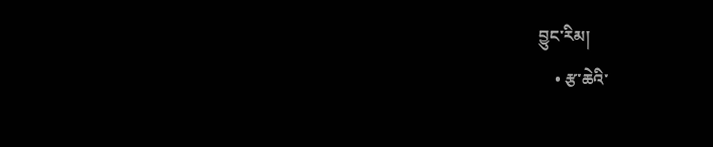བྱུང་རིམ།
    • རྩ་ཆེའི་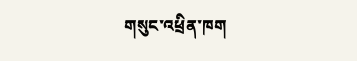གསུང་འཕྲིན་ཁག